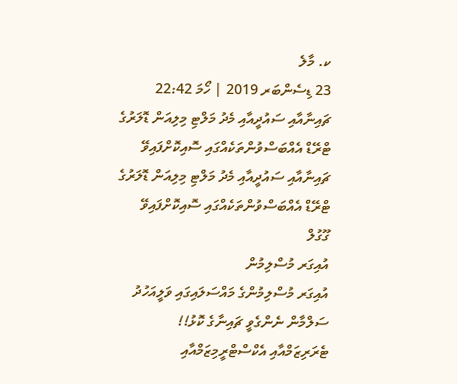ކ. މާލެ
23 ޑިސެންބަރ 2019 | ހޯމަ 22:42
ޗައިނާއާއި ސައުދީއާއި މެދު މަލްޓި މިލިއަން ޑޮލަރުގެ ޓްރޭޑް އެއްބަސްވުންތަކެއްގައި ސޮއިކޮށްފައިވޭ
ޗައިނާއާއި ސައުދީއާއި މެދު މަލްޓި މިލިއަން ޑޮލަރުގެ ޓްރޭޑް އެއްބަސްވުންތަކެއްގައި ސޮއިކޮށްފައިވޭ
ގޫގުލް
އުއިގަރ މުސްލިމުން
އުއިގަރ މުސްލިމުންގެ މައްސަލައިގައި ވަލީއަހުދު ސަލްމާން ނެންގެވީ ޗައިނާގެ ކޮޅު!!
ޓެރަރިޒަމްއާއި އެކްސްޓްރީމިޒަމްއާއި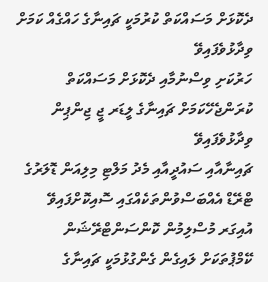ދެކޮޅަށް މަސައްކަތް ކުރުމަކީ ޗައިނާގެ ހައްގެއް ކަމަށް ވިދާޅުވެފައިވޭ
ހަރުކަށި ވިސްނުމާއި ދެކޮޅަށް މަސައްކަތް ކުރަންޖެހޭކަމަށް ޗައިނާގެ ލީޑަރ ޖީ ޖިންޕިން ވިދާޅުވެފައިވޭ
ޗައިނާއާއި ސައުދީއާއި މެދު މަލްޓި މިލިއަން ޑޮލަރުގެ ޓްރޭޑް އެއްބަސްވުންތަކެއްގައި ސޮއިކޮށްފައިވޭ
އުއިގަރ މުސްލިމުން ކޮންސަންޓްރޭޝަން ކޭމްޕުތަކަށް ލައިގެން ގެންގުޅުމަކީ ޗައިނާގެ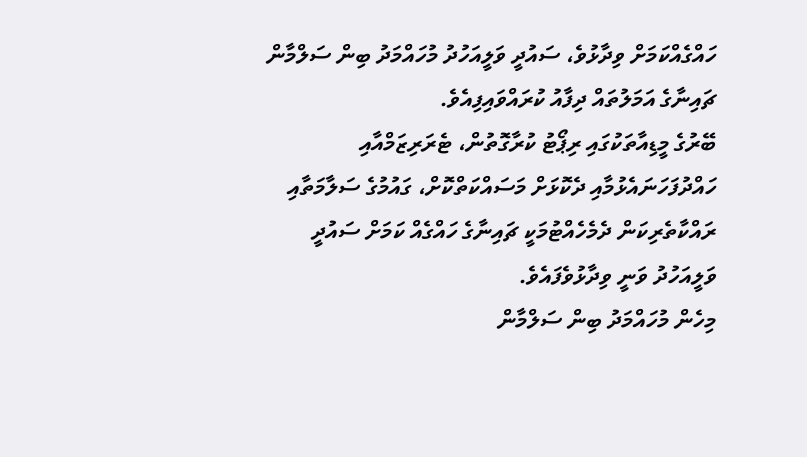ހައްގެއްކަމަށް ވިދާޅުވެ، ސައުދީ ވަލީއަހުދު މުހައްމަދު ބިން ސަލްމާން ޗައިނާގެ އަމަލުތައް ދިފާއު ކުރައްވައިފިއެވެ.
ބޭރުގެ މީޑިއާތަކުގައި ރިޕޯޓު ކުރާގޮތުން، ޓެރަރިޒަމްއާއި ހައްދުފަހަނައެޅުމާއި ދެކޮޅަށް މަސައްކަތްކޮށް، ގައުމުގެ ސަލާމަތާއި ރައްކާތެރިކަން ދެމެހެއްޓުމަކީ ޗައިނާގެ ހައްގެއް ކަމަށް ސައުދީ ވަލީއަހުދު ވަނީ ވިދާޅުވެފައެވެ.
މިހެން މުހައްމަދު ބިން ސަލްމާން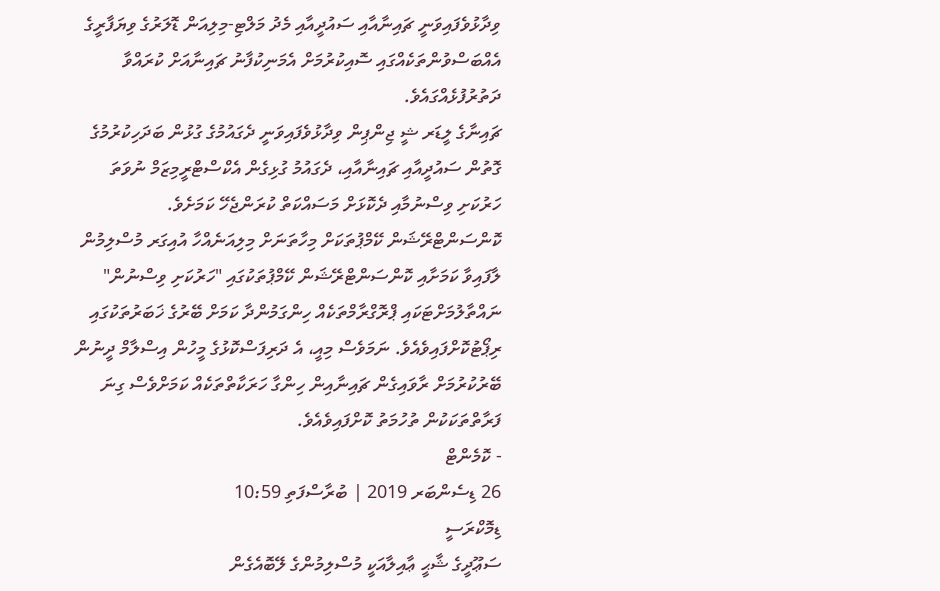ވިދާޅުވެފައިވަނީ ޗައިނާއާއި ސައުދީއާއި މެދު މަލްޓި-މިލިއަން ޑޮލަރުގެ ވިޔަފާރީގެ އެއްބަސްވުންތަކެއްގައި ސޮއިކުރުމަށް އެމަނިކުފާނު ޗައިނާއަށް ކުރައްވާ ދަތުރުފުޅެއްގައެވެ.
ޗައިނާގެ ލީޑަރ ޝީ ޖިންޕިން ވިދާޅުވެފައިވަނީ ދެގައުމުގެ ގުޅުން ބަދަހިކުރުމުގެ ގޮތުން ސައުދީއާއި ޗައިނާއާއި، ދެގައުމު ގުޅިގެން އެކްސްޓްރީމިޒަމް ނުވަތަ ހަރުކަށި ވިސްނުމާއި ދެކޮޅަށް މަސައްކަތް ކުރަންޖެހޭ ކަމަށެވެ.
ކޮންސަންޓްރޭޝަން ކޭމްޕުތަކަށް މިހާތަނަށް މިލިއަނެއްހާ އުއިގަރ މުސްލިމުން ލާފައިވާ ކަމަށާއި ކޮންސަންޓްރޭޝަން ކޭމްޕުތަކުގައި "ހަރުކަށި ވިސްނުން" ނައްތާލުމަށްޓަކައި ޕްރޮގްރާމްތަކެއް ހިންގަމުންދާ ކަމަށް ބޭރުގެ ޚަބަރުތަކުގައި ރިޕޯޓުކޮށްފައިވެއެވެ. ނަމަވެސް މިއީ، އެ ދަރިފަސްކޮޅުގެ މީހުން އިސްލާމް ދީނުން ބޭރުކުރުމަށް ރާވައިގެން ޗައިނާއިން ހިންގާ ހަރަކާތްތަކެއް ކަމަށްވެސް ގިނަ ފަރާތްތަކަކުން ތުހުމަތު ކޮށްފައިވެއެވެ.
- ކޮމެންޓް
26 ޑިސެންބަރ 2019 | ބުރާސްފަތި 10:59
ޑިމޮކްރަސީ
ސަޢޫދީގެ ޝާޙީ ޢާއިލާއަކީ މުސްލިމުންގެ ލޭބޮއެގެން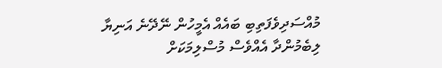މުއްސަދިވެފަތިބި ބައެއް އެމީހުން ނޭދޭނެ އަނިޔާ ލިބެމުންދާ އެއްވެސް މުސްލިމަކަށް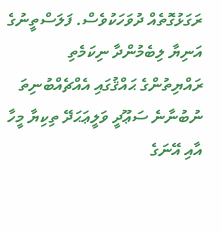ރަގަޅުގޮތެއް ދުވަހަކުވެސް. ފަލަސްތީނުގެ އަނިޔާ ލިބެމުންދާ ނިކަމެތި ރައްޔިތުންގެ ޙައްޤުގައި އެއްޗެއްބުނިތަ ނުބުނާނެ ސަޢޫދީ ވަލީޢަޙަދޭ ތިކިޔާ މީހާ އާއި އޭނަގެ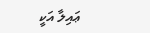ޢައިލާ އަކީ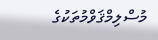މުސްލިމްޤަވްމުތަކުގެ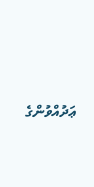ޢަދުއްވުންގެ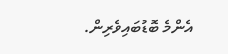އެންމެ ބޮޑުބައިވެރިން.